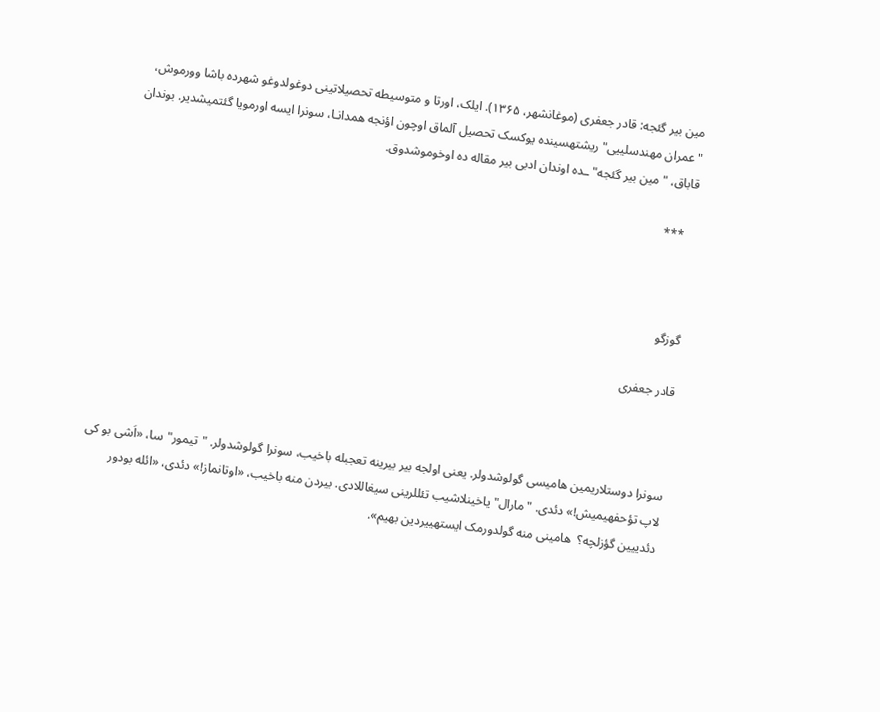مین بیر گئجه: قادر جعفری (موغانشهر، ۱۳۶۵). ایلک، اورتا و متوسیطه تحصیلاتینی دوغولدوغو شهرده باشا وورموش، "عمران مهندسلییی" ریشتهسینده یوکسک تحصیل آلماق اوچون اؤنجه همدانـا، سونرا ایسه اورمویا گئتمیشدیر. بوندان قاباق، "مین بیر گئجه"ـده اوندان ادبی بیر مقاله ده اوخوموشدوق.

   ***



گوزگو

قادر جعفری



سونرا دوستلاریمین هامیسی گولوشدولر. یعنی اولجه بیر بیرینه تعجبله باخیب، سونرا گولوشدولر. "تیمور"سا، «اَشی بو کی لاپ تؤحفهیمیش!» دئدی. "مارال" یاخینلاشیب تئللرینی سیغاللادی. بیردن منه باخیب، «اوتانماز!» دئدی، «ائله بودور دئدییین گؤزلچه؟  هامینی منه گولدورمک ایستهییردین بهیم».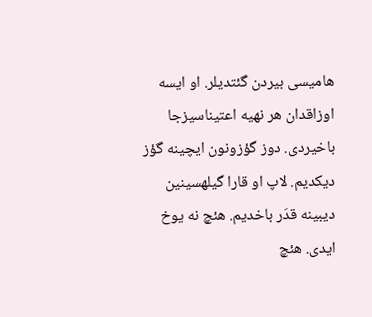هامیسی بیردن گئتدیلر. او ایسه اوزاقدان هر نهیه اعتیناسیزجا باخیردی. دوز گؤزونون ایچینه گؤز دیکدیم. لاپ او قارا گیلهسینین دیبینه قدَر باخدیم. هئچ نه یوخ ایدی. هئچ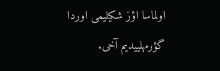اولماسا اؤز شکیلیمی اوردا گؤرمهلییدیم آخی.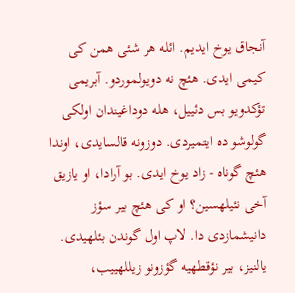آنجاق یوخ ایدیم. ائله هر شئی همن کی کیمی ایدی. هئچ نه دویولموردو. آبریمی تؤکدویو بس دئییل، هله دوداغیندان اولکی گولوشو ده ایتمیردی. دوزونه قالسایدی، اوندا هئچ گوناه - زاد یوخ ایدی. بو آرادا، او یازیق آخی نئیلهسین؟ او کی هئچ بیر سؤز دانیشمازدی دا. لاپ اول گوندن بئلهیدی. یالنیز، بیر نؤقطهیه گؤزونو زیللهییب،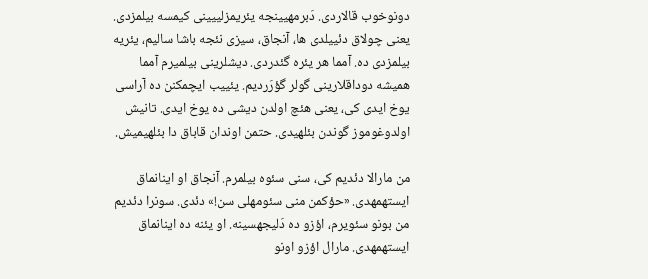دونوخوب قالاردی. دَبرمهیینجه یئریمزلییینی کیمسه بیلمزدی. یعنی چولاق دئییلدی ها، آنجاق، سیزی نئجه باشا سالیم، یئریه بیلمزدی ده. آمما هر یئره گئدردی. دیشلرینی بیلمیرم آمما همیشه دوداقلارینی گولر گؤرَردیم. یئییب ایچمکنن ده آراسی یوخ ایدی کی، یعنی هئچ اولدن دیشی ده یوخ ایدی. تانیش اولدوغوموز گوندن بئلهیدی. حتمن اوندان قاباق دا بئلهیمیش.

من مارالا دئدیم کی، سنی سئوه بیلمرم. آنجاق او اینانماق ایستهمهدی. «حؤکمن منی سئومهلی سن!» دئدی. سونرا دئدیم من بونو سئویرم، اؤزو ده دَلیجهسینه. او یئنه ده اینانماق ایستهمهدی. مارال اؤزو اونو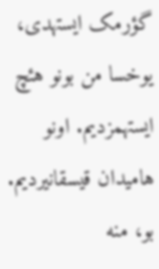گؤرمک ایستهدی، یوخسا من بونو هئچ ایستهمزدیم. اونو هامیدان قیسقانیردیم. بو، منه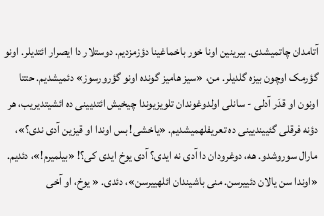آتامدان چاتمیشدی. بیرینین اونا خور باخماغینا دؤزمزدیم. دوستلار دا ایصرار ائتدیلر. اونو گؤرمک اوچون بیزه گلدیلر. من، «سیز هامیز گونده اونو گؤرورسوز» دئمیشدیم. حتتا اونون او قدَر آدلی - سانلی اولدوغوندان تلویزیوندا چیخیش ائتدیینی ده ائشیتدیریب، هر دؤنه فرقلی گئییندیینی ده تعریفلهمیشدیم. «یاخشی! بس اوندا او قیزین آدی ندی؟»، مارال سوروشدو. هه، دوغرودان دا آدی نه ایدی؟ آدی یوخ ایدی کی؟! «بیلمیرم!»، دئدیم. «اوندا سن یالان دئییرسن. منی باشیندان ائلهییرسن»، دئدی. « یوخ، او آخی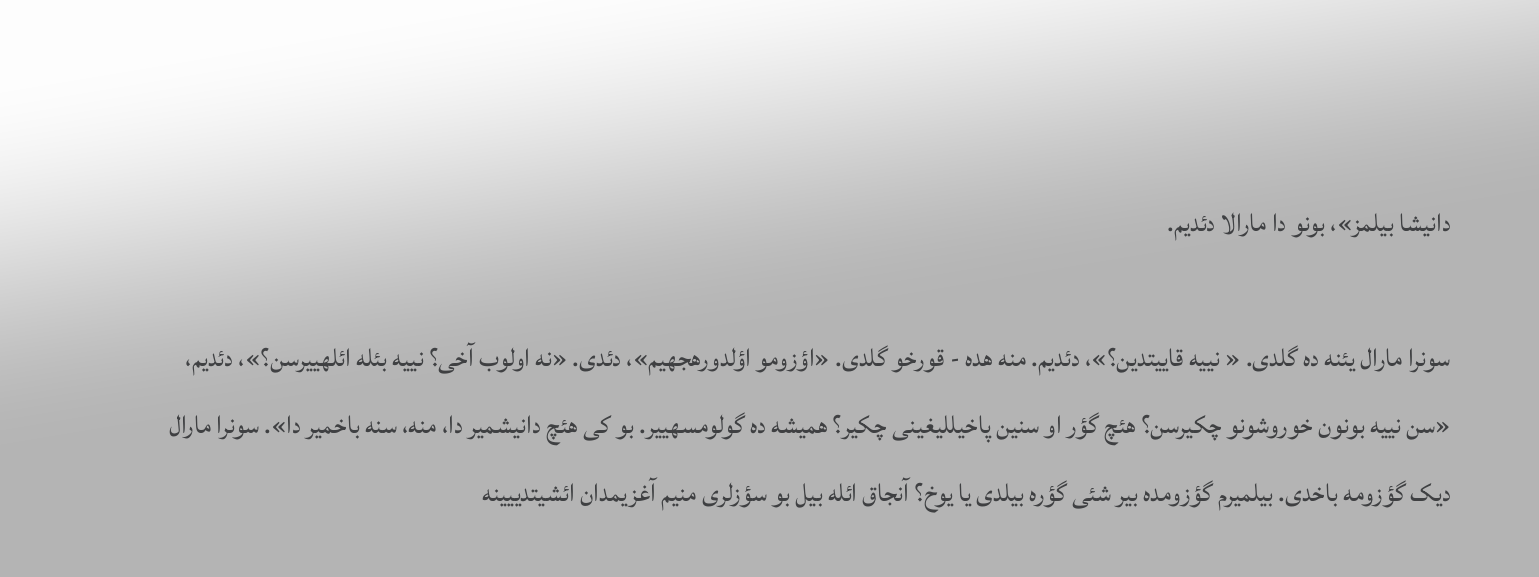دانیشا بیلمز»، بونو دا مارالا دئدیم.

سونرا مارال یئنه ده گلدی. « نییه قاییتدین؟»، دئدیم. منه هده - قورخو گلدی. «اؤزومو اؤلدورهجهیم»، دئدی. «نه اولوب آخی؟ نییه بئله ائلهییرسن؟»، دئدیم، «سن نییه بونون خوروشونو چکیرسن؟ هئچ گؤر او سنین پاخیللیغینی چکیر؟ همیشه ده گولومسهییر. بو کی هئچ دانیشمیر دا، منه، سنه باخمیر دا». سونرا مارال دیک گؤزومه باخدی. بیلمیرم گؤزومده بیر شئی گؤره بیلدی یا یوخ؟ آنجاق ائله بیل بو سؤزلری منیم آغزیمدان ائشیتدییینه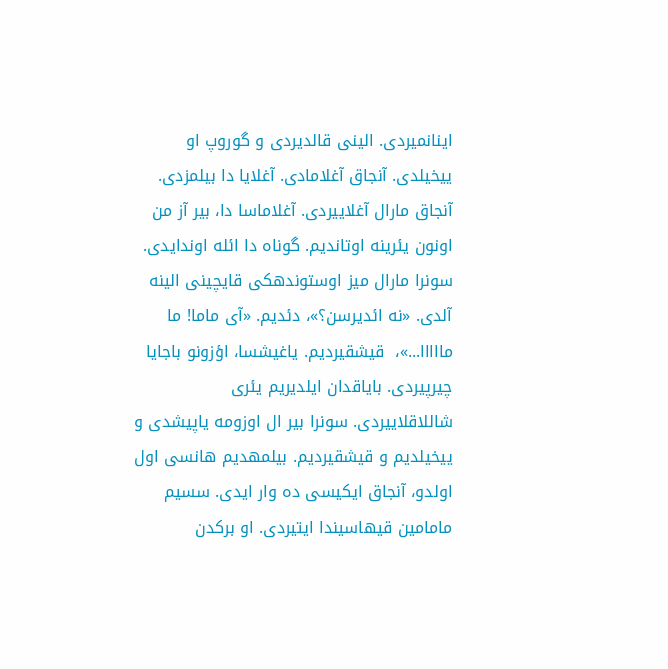اینانمیردی. الینی قالدیردی و گوروپ او ییخیلدی. آنجاق آغلامادی. آغلایا دا بیلمزدی. آنجاق مارال آغلاییردی. آغلاماسا دا، بیر آز من اونون یئرینه اوتاندیم. گوناه دا ائله اوندایدی. سونرا مارال میز اوستوندهکی قایچینی الینه آلدی. «نه ائدیرسن؟»، دئدیم. «آی ماما! ما مااااا...»،  قیشقیردیم. یاغیشسا، اؤزونو باجایا چیرپیردی. بایاقدان ایلدیریم یئری شاللاقلاییردی. سونرا بیر ال اوزومه یاپیشدی و ییخیلدیم و قیشقیردیم. بیلمهدیم هانسی اول اولدو، آنجاق ایکیسی ده وار ایدی. سسیم مامامین قیهاسیندا ایتیردی. او برکدن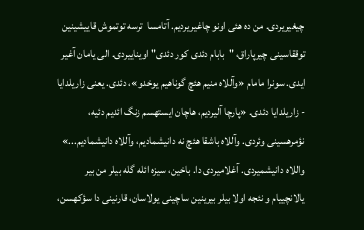چیغیریردی. من ده هئی اونو چاغیریردیم. آتامسا  ترسه توتموش قاییشینین توققاسینی چیرپاراق، "بابام دئدی کور دئدی" اویناییردی. الی یامان آغیر ایدی. سونرا مامام «وآللاه منیم هئچ گوناهیم یوخدو»، دئدی. یعنی زاریلدایا - زاریلدایا دئدی. «پارچا آلیردیم، هاچان ایستهسم زنگ ائدیم دئیه، نؤمرهسینی وئردی. وآللاه باشقا هئچ نه دانیشمادیم، وآللاه دانیشمادیم...» واللاه دانیشمیردی. آغلامیردی دا. باخین، سیزه ائله گله بیلر من بیر یالانچییام و نئجه اولا بیلر بیرینین ساچینی یولاسان، قارنینی دا سؤکهسن،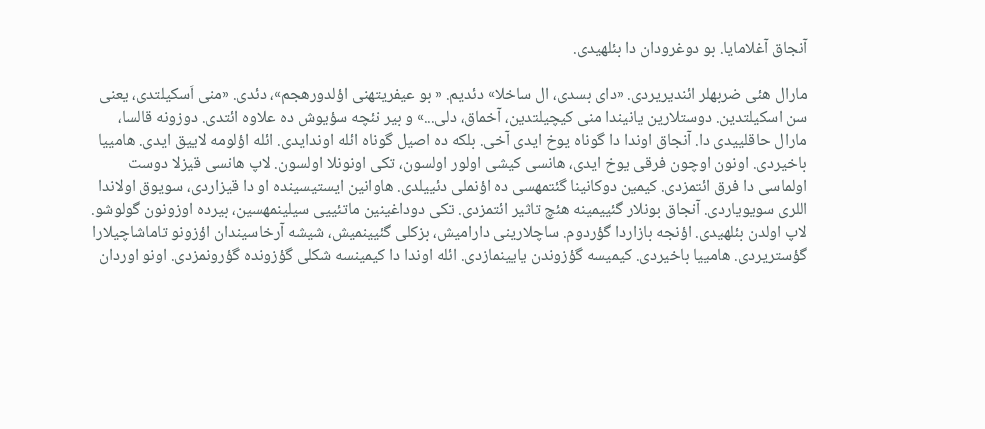آنجاق آغلامایا. بو دوغرودان دا بئلهیدی.

مارال هئی ضربهلر ائندیریردی. «دای بسدی، ال ساخلا» دئدیم. « بو عیفریتهنی اؤلدورهجم»، دئدی. «منی اَسکیلتدی، یعنی سن اسکیلتدین. دوستلارین یانیندا منی کیچیلتدین، آخماق، دلی...» و بیر نئچه سؤیوش ده علاوه ائتدی. دوزونه قالسا، مارال حاقلییدی دا. آنجاق اوندا دا گوناه یوخ ایدی آخی. بلکه ده اصیل گوناه ائله اوندایدی. ائله اؤلومه لاییق ایدی. هامییا باخیردی. اونون اوچون فرقی یوخ ایدی، هانسی کیشی اولور اولسون، تکی اونونلا اولسون. لاپ هانسی قیزلا دوست اولماسی دا فرق ائتمزدی. کیمین دوکانینا گئتمهسی ده اؤنملی دئییلدی. هاوانین ایستیسینده او دا قیزاردی، سویوق اولاندا اللری سویویاردی. آنجاق بونلار گئییمینه هئچ تاثیر ائتمزدی. تکی دوداغینین ماتئییی سیلینمهسین، بیرده اوزونون گولوشو. لاپ اولدن بئلهیدی. اؤنجه بازاردا گؤردوم. ساچلارینی دارامیش، بزکلی گئیینمیش، شیشه آرخاسیندان اؤزونو تاماشاچیلارا گؤستریردی. هامییا باخیردی. کیمیسه گؤزوندن یایینمازدی. ائله اوندا دا کیمینسه شکلی گؤزونده گؤرونمزدی. اونو اوردان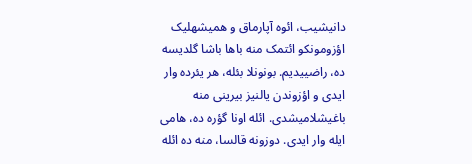دانیشیب، ائوه آپارماق و همیشهلیک اؤزومونکو ائتمک منه باها باشا گلدیسه ده، راضییدیم. بونونلا بئله، هر یئرده وار ایدی و اؤزوندن یالنیز بیرینی منه باغیشلامیشدی. ائله اونا گؤره ده، هامی ایله وار ایدی. دوزونه قالسا، منه ده ائله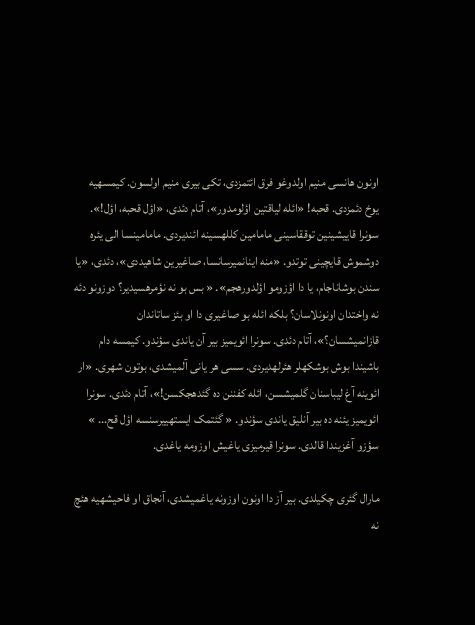اونون هانسی منیم اولدوغو فرق ائتمزدی، تکی بیری منیم اولسون. کیمسهیه یوخ دئمزدی. قحبه! «ائله لیاقتین اؤلومدور»، آتام دئدی، «اؤل قحبه، اؤل!». سونرا قاییشینین توققاسینی مامامین کللهسینه ائندیردی. مامامینسا الی یئره دوشموش قایچینی توتدو. «منه اینانمیرسانسا، صاغیرین شاهیددی»، دئدی، «یا سندن بوشاناجام، یا دا اؤزومو اؤلدورهجم». « بس بو نه نؤمرهسیدیر؟ دوزونو دئه نه واختدان اونونلاسان؟ بلکه ائله بو صاغیری دا او بئز ساتاندان  قازانمیشسان؟»، آتام دئدی. سونرا ائویمیز بیر آن یاندی سؤندو. کیمسه دام باشیندا بوش بوشکهلر هئرلهدیردی. سسی هر یانی آلمیشدی، بوتون شهری. «ار ائوینه آغ لیباسنان گلمیشسن، ائله کفننن ده گئدهجکسن!»، آتام دئدی. سونرا ائویمیز یئنه ده بیر آنلیق یاندی سؤندو. « گئتمک ایستهییرسنسه اؤل قح... » سؤزو آغزیندا قالدی. سونرا قیرمیزی یاغیش اوزومه یاغدی.

مارال گئری چکیلدی. بیر آز دا اونون اوزونه یاغمیشدی، آنجاق او فاحیشهیه هئچ نه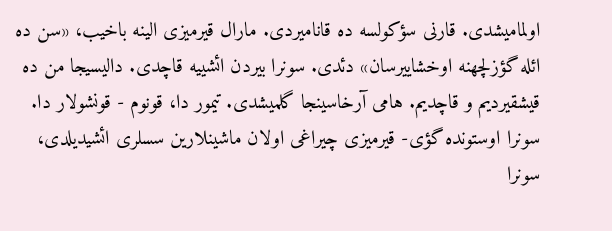اولمامیشدی. قارنی سؤکولسه ده قانامیردی. مارال قیرمیزی الینه باخیب، «سن ده ائله گؤزلچهنه اوخشاییرسان» دئدی. سونرا بیردن ائشییه قاچدی. دالیسیجا من ده قیشقیردیم و قاچدیم. هامی آرخاسینجا گلمیشدی. تیمور دا، قونوم - قونشولار دا. سونرا اوستونده گؤی- قیرمیزی چیراغی اولان ماشینلارین سسلری ائشیدیلدی، سونرا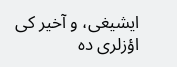ایشیغی، و آخیر کی اؤزلری ده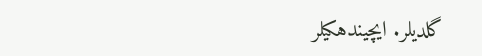گلدیلر. ایچیندهکیلر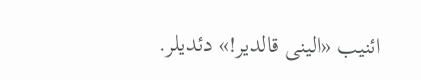ائنیب «الینی قالدیر!» دئدیلر.